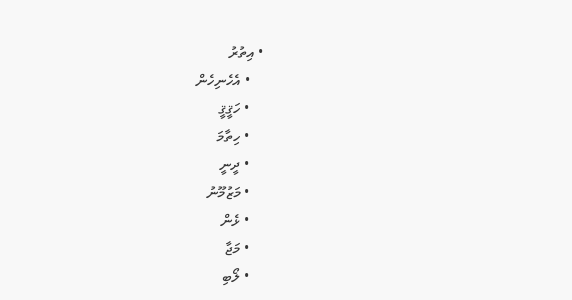• އިތުރު
    • އެހެނިހެން
    • ހަޤީޤީ
    • ހިތާމަ
    • ދީނީ
    • މަޒުމޫނު
    • ޅެން
    • މަޖާ
    • ލޯބި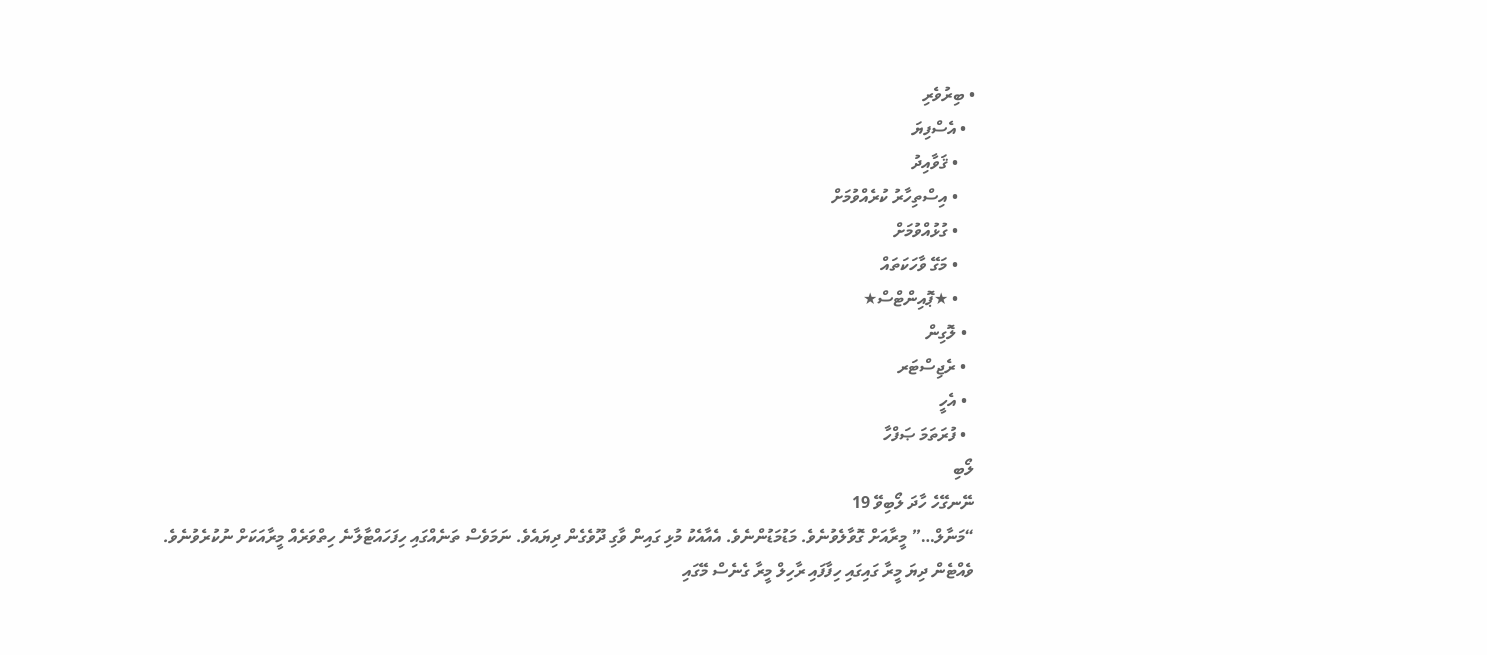• ބިރުވެރި
  • އެސްފިޔަ
    • ޤަވާއިދު
    • އިސްތިހާރު ކުރެއްވުމަށް
    • ގުޅުއްވުމަށް
    • މަގޭ ވާހަކަތައް
    • ★ޕޮއިންޓްސް★
  • ލޮގިން
  • ރެޖިސްޓަރ
  • އެހީ
  • ފުރަތަމަ ޞަފްހާ
ލޯބި
ނޭނގޭހެ ހާދަ ލޯބިވޭ 19
“މަނާލް…” މީރާއަށް ގޮވާލެވުނެވެ. މަޑުމަޑުންނެވެ. އެއާއެކު މުޅި ގައިން ވާގި ދޫވެގެން ދިޔައެވެ. ނަމަވެސް ތަނެއްގައި ހިފަހައްޓާލާނެ ހިތްވަރެއް މީރާއަކަށް ނުކުރެވުނެވެ.
ވެއްޓެން ދިޔަ މީރާ ގައިގައި ހިފާފައި ރާހިލް މީރާ ގެނެސް މޭގައި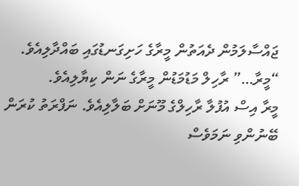ޖައްސާލަމުން ދެއަތުން މީރާގެ ހަށިގަނޑުގައި ބައްދާލިއެވެ.
“މީރާ…” ރާހިލް މަޑުމަޑުން މީރާގެ ނަން ކިޔާލިއެވެ.
މީރާ އިސް އުފުލާ ރާހިލްގެ މޫނަށް ބަލާލިއެވެ. ނަފްރަތު ކުރަން ބޭނުންވި ނަމަވެސް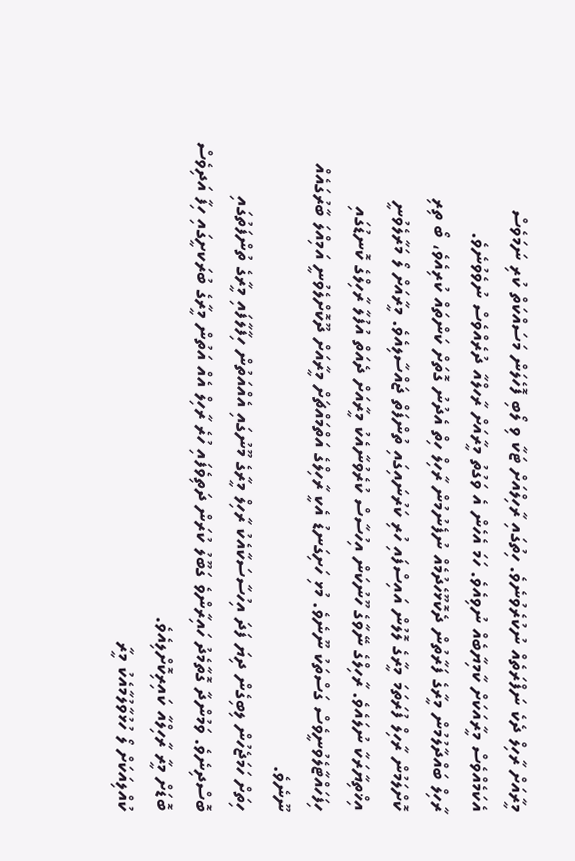މީރާއަށް ރާހިލް ދެކެ ނަފްރަތެއް ނުކުރެވުނެވެ. ހިތުގައި ރާހިލްއަށް ޓަކާ ވި ލޯބި ފޮހެލަން މަސައްކަތް ކުރި ނަމަވެސް އެކަމެއްވެސް މީރާއަކަށް ކާމިޔާބެއް ނުވިއެވެ. ހަމަ އެހެން އެ ވަގުތު މީރާއަށް ރާހލްއާ ދުރެއްވެސް ނުވެވުނެވެ.
ރާހިލް ބައްދާލުމުން މީރާގެ ފަރާތުން ދެކޮޅޫހެދުމެއް ނުފެނުމުން ރާހިލް ހިތް އެދުނު ގޮތަށް ކަންތައް ކުރިއެވެ، ބޯ ތިރި ކޮށްލަމުން ރާހިލް ފުރަތަމަ މީރާގެ ލޮލުން އައިސްފައި ހުރި ކަރުނައިގައި ތުންފަތް ޖައްސާލިއެވެ. މީރާއަށް ލޯ މަރާލެވުނީ އިޚްތިޔާރަކާ ނުލައެވެ. ރާހިލްގެ ނޭވާގެ ހޫނުކަން އިހުސާސް ކުރެވުނާއެކު މީރާއަށް ދެއަތް އުފުލާ ރާހިލްގެ ކޮނޑުގައި ހިފަހައްޓާލެވުނީވެސް ގަސްތަކު ނޫނެވެ. މުޅި ހަށިގަނޑު އެކީ ރާހިލްގެ އަތްމައްޗަށް މީރާއަށް ދޫކޮށްލެވުނީ އަމިއްލަ ބާރުގައެއް ނޫނެވެ.
ހިތަށް ހަމަޖެހުން ލިބިގެން ދިޔަ ފަދަ އިހުސާސަކާއެކު ރާހިލް މީރާގެ މޫނުގައި އެއްއަތުން ހިފާލާފައި މީރާގެ ތުންފަތުގައި ބޮސްދިނެވެ. ވަމުންދާ ގޮތާމެދު ހައިރާންވެ ގަބޫލު ކުރަން ދަތިވެފައި ހުރެ ރާހިލް އެއް އަތުން މީރާގެ ބުރަކށީގައި ހިފާ އަދިވެސް ބޮޑަށް މީރާ ރާހިލްއާ ކައިރިކޮށްލިއެވެ.
ކުއްލިއަކަށް ލޯ ހުޅުވާލުމާއެކު މީރާ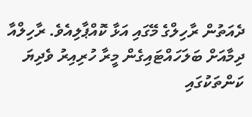ދެއަތުން ރާހިލްގެ މޭގައި އަޅާ ކޮއްޕާލިއެވެ. ރާހިލްއާ ދިމާއަށް ބަލަހައްޓައިގެން މީރާ ހުރިއިރު ވެދިޔަ ކަންތަކުގައި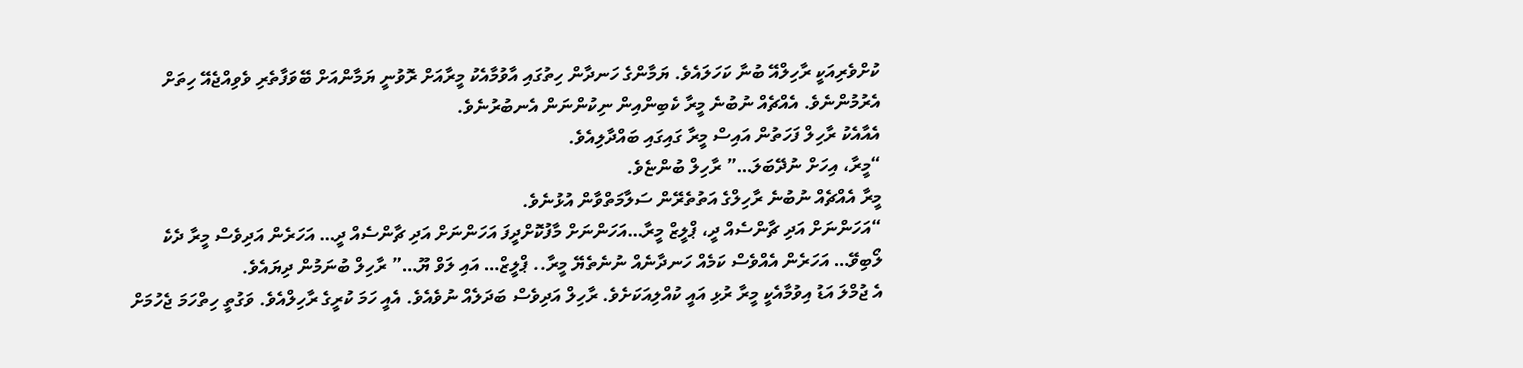ކުށްވެރިއަކީ ރާހިލްއޭ ބުނާ ކަހަލައެވެ. ޔަމާންގެ ހަނދާން ހިތުގައި އާވުމާއެކު މީރާއަށް ރޮވުނީ ޔަމާންއަށް ބޭވަފާތެރި ވެވިއްޖެއޭ ހިތަށް އެރުމުންނެވެ. އެއްޗެއް ނުބުނެ މީރާ ކެބިންއިން ނިކުންނަން އެނބުރުނެވެ.
އެއާއެކު ރާހިލް ފަހަތުން އައިސް މީރާ ގައިގައި ބައްދާލިއެވެ.
“މީރާ، އިހަށް ނުދޭބަލަ…” ރާހިލް ބުންޏެވެ.
މީރާ އެއްޗެއް ނުބުނެ ރާހިލްގެ އަތުތެރޭން ސަލާމަތްވާން އުޅުނެވެ.
“އަހަންނަށް އަދި ޗާންސެއް ދީ، ޕްލީޒް މީރާ…އަހަންނަށް މާފުކޮށްދީފަ އަހަންނަށް އަދި ޗާންސެއް ދީ… އަހަރެން އަދިވެސް މީރާ ދެކެ ލޯބިވޭ… އަހަރެން އެއްވެސް ކަމެއް ހަނދާނެއް ނުނެތެޔޭ މީރާ.. ޕްލީޒް… އައި ލަވް ޔޫ…” ރާހިލް ބުނަމުން ދިޔައެވެ.
އެ ޖުމްލަ އަޑު އިވުމާއެކީ މީރާ ރުޅި އައީ ކުއްލިއަކަށެވެ. ރާހިލް އަދިވެސް ބަދަލެއް ނުވެއެވެ. އެއީ ހަމަ ކުރީގެ ރާހިލްއެވެ. ވަގުތީ ހިތްހަމަ ޖެހުމަށް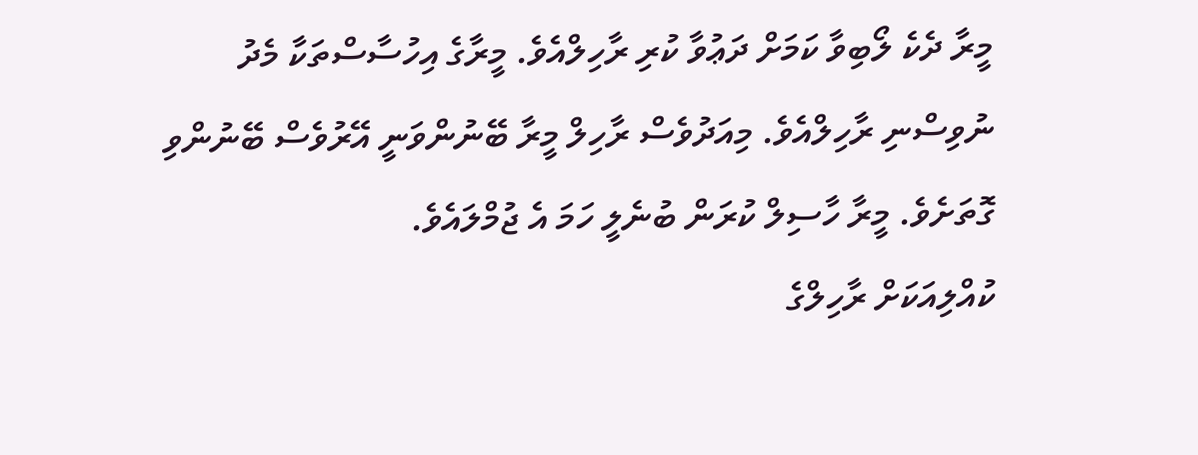މީރާ ދެކެ ލޯބިވާ ކަމަށް ދަޢުވާ ކުރި ރާހިލްއެވެ. މީރާގެ އިހުސާސްތަކާ މެދު ނުވިސްނި ރާހިލްއެވެ. މިއަދުވެސް ރާހިލް މީރާ ބޭނުންވަނީ އޭރުވެސް ބޭނުންވި ގޮތަށެވެ. މީރާ ހާސިލް ކުރަން ބުނެލީ ހަމަ އެ ޖުމްލައެވެ.
ކުއްލިއަކަށް ރާހިލްގެ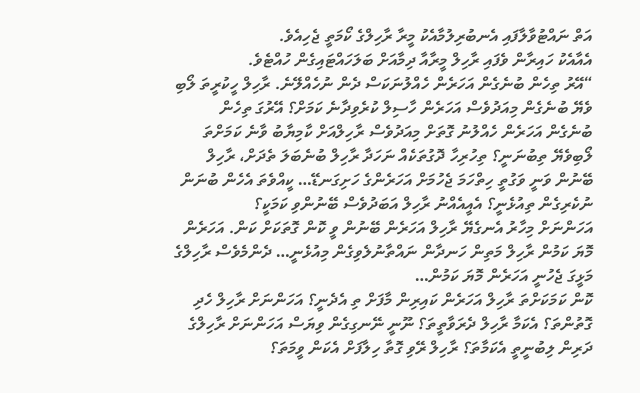އަތް ނައްޓުވާލާފައި އެނބުރިލުމާއެކު މީރާ ރާހިލްގެ ކޯމަތީ ޖެހިއެވެ.
އެއާއެކު ހައިރާން ވެފައި ރާހިލް މީރާއާ ދިމާއަށް ބަލަހައްޓައިގެން ހުއްޓެވެ.
“އޭރު ތިހެން ބުނެގެން އަހަރެން ހެއްލުނަކަސް ދެން ނުހެއްލޭނެ. ރާހިލް ހީކުރީތަ ލޯބި ވެޔޭ ބުނެގެން މިއަދުވެސް އަހަރެން ހާސިލް ކުރެވިދާނެ ކަމަށް؟ އޭރުގަ ތިހެން ބުނެގެން އަހަރެން ހެއްލުނު ގޮތަށް މިއަދުވެސް ރާހިލްއަށް ކާމިޔާބު ވާނެ ކަމަށްތަ ލޯބިވެޔޭ ތިބުނަނީ؟ ތިހުރިހާ ދޮގުތަކެއް ނަހަދާ ރާހިލް ބުނެބަލަ ތެދަށް، ރާހިލް ބޭނުން ވަނީ ވަގުތީ ހިތްހަމަ ޖެހުމަށް އަހަރެންގެ ހަށިގަނޑޭ… ކީއްވެތަ އެހެން ބުނަން ނުކެރިގެން ތިއުޅެނީ؟ އެއީއެއްނު ރާހިލް އަބަދުވެސް ބޭނުންވި ކަމަކީ؟
އަހަންނަށް މިހާރު އެނގެޔޭ ރާހިލް އަހަރެން ބޭނުން ވީ ކޮން ގޮތަކަށް ކަން. އަހަރެން މޮޔަ ކަމުން ރާހިލް މަތިން ހަނދާން ނައްތާނުލެވިގެން މިއުޅެނީ… ދެންމެވެސް ރާހިލްގެ މަޅީގަ ޖެހުނީ އަހަރެން މޮޔަ ކަމުން…
ކޮން ކަމަކަށްތަ ރާހިލް އަހަރެން ކައިރިން މާފަށް ތި އެދެނީ؟ އަހަންނަށް ރާހިލް ހެދި ގޮތުންތަ؟ އެކަމާ ރާހިލް ދެރަވާތީތަ؟ ނޫނީ ނޭނގިގެން ވިޔަސް އަހަންނަށް ރާހިލްގެ ދަރިން ލިބުނީތީ އެކަމާތަ؟ ރާހިލް ރޭވި ގޮތާ ހިލާފަށް އެކަން ވީމަތަ؟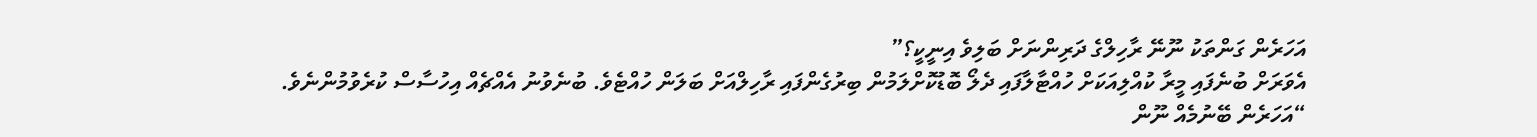އަހަރެން ގަންތަކު ނޫނޭ ރާހިލްގެ ދަރިންނަށް ބަލިވެ އިނީކީ؟”
އެވަރަށް ބުނެފައި މީރާ ކުއްލިއަކަށް ހުއްޓާލާފައި ދެލޯ ބޮޑުކޮށްލަމުން ބިރުގެންފައި ރާހިލްއަށް ބަލަން ހުއްޓެވެ. ބުނެވުނު އެއްޗެއް އިހުސާސް ކުރެވުމުންނެވެ.
“އަހަރެން ބޭނުމެއް ނޫން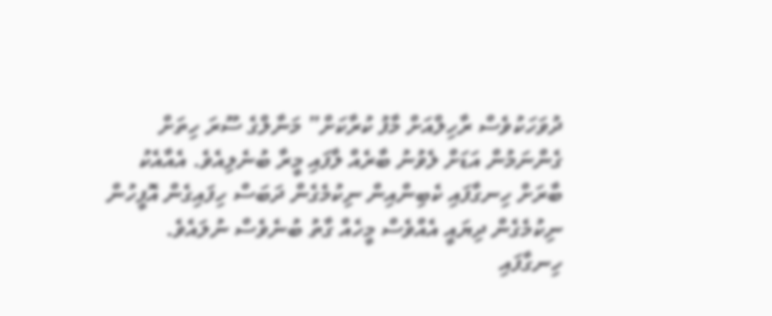ދުވަހަކުވެސް ރާހިލްއަށް މާފު ކުރާކަށް” މަނާލްގެ ސޫރަ ހިތަށް ގެންނަމުން އަޑަށް ލެވުނު ބާރެއް ލާފައި މީރާ ބުނެލިއެވެ. އެއާއެކު ބާރަށް ހިނގާފައި ކެބިންއިން ނިކުމެގެން ދަބަސް ހިފައިގެން އޮފީހުން ނިކުމެގެން ދިޔައީ އެއްވެސް މީހެއް ގާތު ބުނެވެސް ނުލައެވެ.
ހިނގާފައި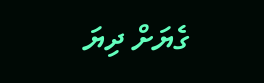ގެޔަށް ދިޔަ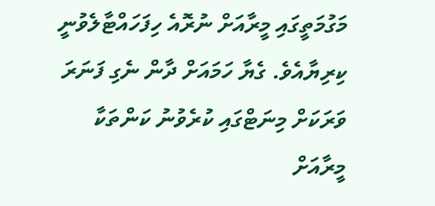މަގުމަތީގައި މީރާއަށް ނުރޮއެ ހިފަހައްޓާލެވުނީ ކިރިޔާއެވެ. ގެޔާ ހަމައަށް ދާން ނެގި ފަނަރަ ވަރަކަށް މިނަޓްގައި ކުރެވުނު ކަންތަކާ މީރާއަށް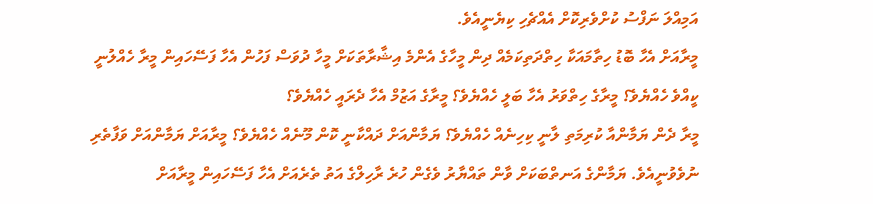އަމިއްލަ ނަފްސު ކުށްވެރިކޮށް އެއްޗެހި ކިޔެނީއެވެ.
މީރާއަށް އެހާ ބޮޑު ހިތާމައަކާ ހިތްދަތިކަމެއް ދިން މީހާގެ އެންމެ އިޝާރާތަކަށް މީހާ ދުވަސް ފަހުން އެހާ ފަސޭހައިން މީރާ ހެއްލުނީ ކީއްވެ ހެއްޔެވެ؟ މީރާގެ ހިތްވަރު އެހާ ބަލީ ހެއްޔެވެ؟ މީރާގެ އަޒުމް އެހާ ދެރައީ ހެއްޔެވެ؟
މީރާ ދެން ޔަމާންއާ ކުރިމަތި ލާނީ ކިހިނެއް ހެއްޔެވެ؟ ޔަމާންއަށް ދައްކާނީ ކޮން މޫނެއް ހެއްޔެވެ؟ މީރާއަށް ޔަމާންއަށް ވަފާތެރި ނުވެވުނީއެވެ. ޔަމާންގެ އަނތްބަކަށް ވާން ތައްޔާރު ވެގެން ހުރެ ރާހިލްގެ އަތު ތެރެއަށް އެހާ ފަސޭހައިން މީރާއަށް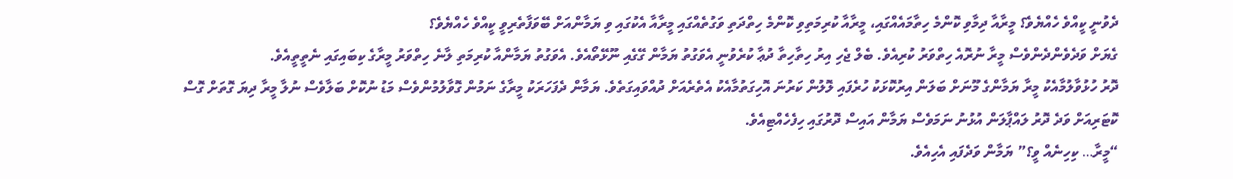ދެވުނީ ކީއްވެ ހެއްޔެވެ؟ މީރާއާ ދިމާވި ކޮންމެ ހިތާމައެއްގައި، މީރާއާ ކުރިމަތިވި ކޮންމެ ހިތްދަތި ވަގުތެއްގައި މީރާއާ އެކުގައި ވި ޔަމާންއަށް ބޭވަފާތެރިވީ ކީއްވެ ހެއްޔެވެ؟
ގެޔަށް ވަދެވެންދެންވެސް މީރާ ނުރޮއެ ހިތްވަރު ކުރިއެވެ. ބެލް ޖެހި އިރު ހިތާހިތާ ދުޢާ ކުރެވުނީ އެވަގުތު ޔަމާން ގޭގެއި ނޫޅޭތޯއެވެ. އެވަގުތު ޔަމާންއާ ކުރިމަތި ލާނެ ހިތްވަރު މީރާގެ ކިބައިގައި ނެތީތީއެވެ.
ދޮރު ހުޅުވާލުމާއެކު މީރާ ޔަމާންގެ މޫނަށް ބަލަން އިރުކޮޅަކު ހުރެފައި ލޮލުން ކަރުނަ އޮހިގަތުމާއެކު އެތެރެއަށް ދުއްވައިގަތެވެ. ޔަމާން ދެފަހަރަކު މީރާގެ ނަމުން ގޮވާލުމުންވެސް މަޑު ނުކޮށް ބަލާވެސް ނުލާ މީރާ ދިޔަ ގޮތަށް ގޮސް ކޮޓަރިއަށް ވަދެ ދޮރު ލައްޕާލަން އުޅުނު ނަމަވެސް ޔަމާން އައިސް ދޮރުގައި ހިފެހެއްޓިއެވެ.
“މީރާ… ކިހިނެއް ވީ؟” ޔަމާން ވަދެފައި އެހިއެވެ.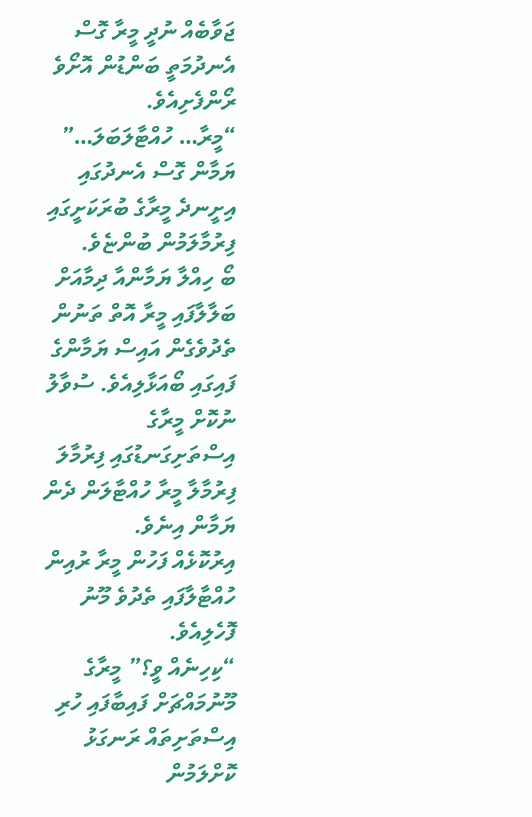ޖަވާބެއް ނުދީ މީރާ ގޮސް އެނދުމަތީ ބަންޑުން އޮށޯވެ ރޯންފެށިއެވެ.
“މީރާ… ހުއްޓާލަބަލަ…” ޔަމާން ގޮސް އެނދުގައި އިށީނދެ މީރާގެ ބުރަކަށީގައި ފިރުމާލަމުން ބުންޏެވެ.
ބޯ ހިއްލާ ޔަމާންއާ ދިމާއަށް ބަލާލާފައި މީރާ އޮތް ތަނުން ތެދުވެގެން އައިސް ޔަމާންގެ ފައިގައި ބޯއަޅާލިއެވެ. ސުވާލު ނުކޮށް މީރާގެ އިސްތަށިގަނޑުގައި ފިރުމާލަ ފިރުމާލާ މީރާ ހުއްޓާލަން ދެން ޔަމާން އިނެވެ.
އިރުކޮޅެއް ފަހުން މީރާ ރުއިން ހުއްޓާލާފައި ތެދުވެ މޫނު ފޮހެލިއެވެ.
“ކިހިނެއް ވީ؟” މީރާގެ މޫނުމައްޗަށް ފައިބާފައި ހުރި އިސްތަށިތައް ރަނގަޅު ކޮށްލަމުން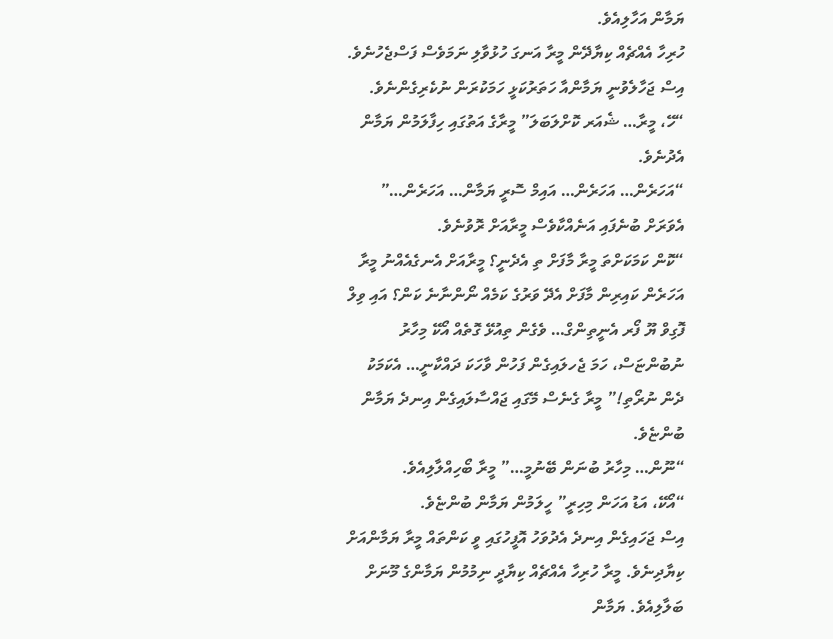ޔަމާން އަހާލިއެވެ.
ހުރިހާ އެއްޗެއް ކިޔާދޭން މީރާ އަނގަ ހުޅުވާލި ނަމަވެސް ފަސްޖެހުނެވެ. އިސް ޖަހާލެވުނީ ޔަމާންއާ ހަތަރުކަޅީ ހަމަކުރަން ނުކެރިގެންނެވެ.
“ހޭ، މީރާ… ޝެއަރ ކޮށްލަބަލަ” މީރާގެ އަތުގައި ހިފާލަމުން ޔަމާން އެދުނެވެ.
“އަހަރެން… އަހަރެން… އައިމް ސޮރީ ޔަމާން… އަހަރެން…” އެވަރަށް ބުނެފައި އަނެއްކާވެސް މީރާއަށް ރޮވުނެވެ.
“ކޮން ކަމަކަށްތަ މީރާ މާފަށް ތި އެދެނީ؟ މީރާއަށް އެނގެއެއްނު މީރާ އަހަރެން ކައިރިން މާފަށް އެދޭ ވަރުގެ ކަމެއް ނޯންނާނެ ކަން؟ އައި ވިލް ފޮގިވް ޔޫ ފޯރ އެނީތިންގް… ވެގެން ތިއުޅޭ ގޮތެއް އޯކޭ މިހާރު ނުބުންޏަސް، ހަމަ ޖެހލައިގެން ފަހުން ވާހަކަ ދައްކާނީ… އެކަމަކު ދެން ނުރޯތި!” މީރާ ގެނެސް މޭގައި ޖައްސާލައިގެން އިނދެ ޔަމާން ބުންޏެވެ.
“ނޫން… މިހާރު ބުނަން ބޭނުމީ…” މީރާ ބޯހިއްލާލިއެވެ.
“އޯކޭ، އަޑު އަހަން މިހިރީ” ހީލަމުން ޔަމާން ބުންޏެވެ.
އިސް ޖަހައިގެން އިނދެ އެދުވަހު އޮފީހުގައި ވީ ކަންތައް މީރާ ޔަމާންއަށް ކިޔާދިނެވެ. މީރާ ހުރިހާ އެއްޗެއް ކިޔާދީ ނިމުމުން ޔަމާންގެ މޫނަށް ބަލާލިއެވެ. ޔަމާން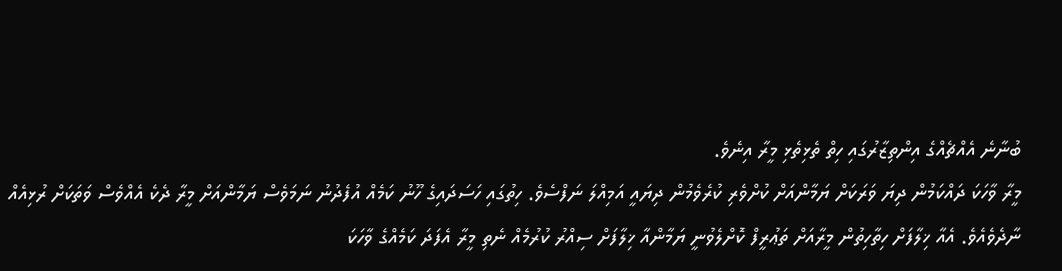ބުނާނެ އެއްޗެއްގެ އިންތިޒާރުގައި ހިތް ތެޅިތެޅި މީރާ އިނެވެ.
މީރާ ވާހަކަ ދައްކަމުން ދިޔަ ވަރަކަށް ޔަމާންއަށް ކުށްވެރި ކުރެވެމުން ދިޔައީ އަމިއްލަ ނަފްސެވެ. ހިތުގައި ހަސަދައިގެ ހޫނު ކަމެއް އުފެދުނު ނަމަވެސް ޔަމާންއަށް މީރާ ދެކެ އެއްވެސް ވަތަކަށް ރުޅިއެއް ނާދެވެއެވެ. އެއާ ޚިލާފަށް ހިތާހިތުން މީރާއަށް ތަޢުރީފް ކޮށްލެވުނީ ޔަމާންއާ ޚިލާފަށް ސިއްރު ކުރުމެއް ނެތި މީރާ އެފަދަ ކަމެއްގެ ވާހަކަ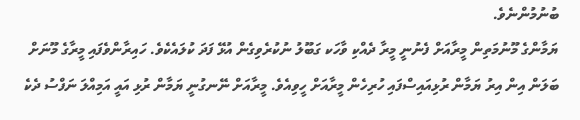ބުނުމުންނެވެ.
ޔަމާންގެ މޫނުމަތިން މީރާއަށް ފެނުނީ މީރާ ދެއްކި ވާހަކ ގަބޫލު ނުކުރެވިގެން އުޅޭ ފަދަ ކުލައެކެވެ. ހައިރާންވެފައި މީރާގެ މޫނަށް ބަލަން އިން އިރު ޔަމާން ރުޅިއައިސްފައި ހުރިހެން މީރާއަށް ހީވިއެވެ. މީރާއަށް ނޭނގުނީ ޔަމާން ރުޅި އައީ އަމިއްލަ ނަފްސު ދެކެ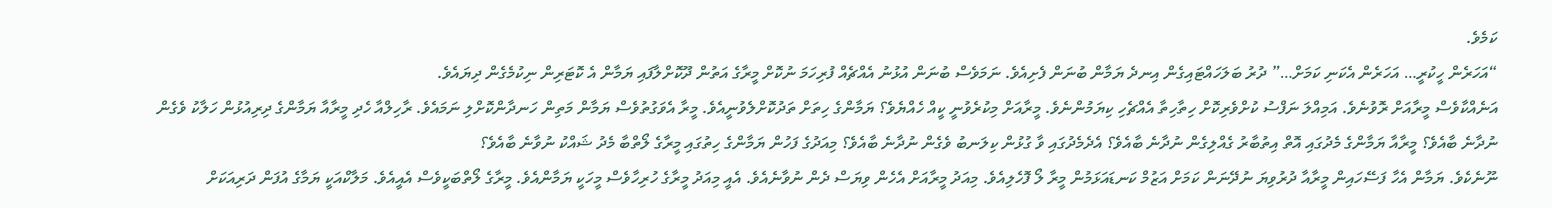ކަމެވެ.
“އަހަރެން ހީކުރީ… އަހަރެން އެކަނި ކަމަށް…” ދުރު ބަލަހައްޓައިގެން އިނދެ ޔަމާން ބުނަން ފެށިއެވެ. ނަމަވެސް ބުނަން އުޅުނު އެއްޗެއް ފުރިހަމަ ނުކޮށް މީރާގެ އަތުން ދޫކޮށްލާފައި ޔަމާން އެ ކޮޓަރިން ނިކުމެގެން ދިޔައެވެ.
އަނެއްކާވެސް މީރާއަށް ރޮވުނެވެ. އަމިއްލަ ނަފްސު ކުށްވެރިކޮށް ހިތާހިތާ އެއްޗެހި ކިޔަމުންނެވެ. މީރާއަށް މިކުރެވުނީ ކީއް ހެއްޔެވެ؟ ޔަމާންގެ ހިތަށް ތަދުކޮށްލެވުނީއެވެ. މީރާ އެވަގުތުވެސް ޔަމާން މަތިން ހަނދާންކޮށްލި ނަމައެވެ. ރާހިލްއާ ހެދި މީރާއާ ޔަމާންގެ ދިރިއުޅުން ހަލާކު ވެގެން ނުދާނެ ބާއެވެ؟ މީރާއާ ޔަމާންގެ މެދުގައި އޮތް އިތުބާރު ގެއްލިގެން ނުދާނެ ބާއެވެ؟ އެދެމެދުގައި ވާ ގުޅުން ކިލަނބު ވެގެން ނުދާނެ ބާއެވެ؟ މިއަދުގެ ފަހުން ޔަމާންގެ ހިތުގައި މީރާގެ ލޯތްބާ މެދު ޝައްކު ނުވާނެ ބާއެވެ؟
ނޫނެކެވެ. ޔަމާން އެހާ ފަސޭހައިން މީރާއާ ދުރުވިޔަ ނުދޭނަން ކަމަށް އަޒުމް ކަނޑައަޅަމުން މީރާ ލޯ ފޮހެލިއެވެ. މިއަދު މީރާއަށް އެހެން ވިޔަސް ދެން ނުވާނެއެވެ. އެއީ މިއަދު މީރާގެ ހުރިހާވެސް މީހަކީ ޔަމާންއެވެ. މީރާގެ ލޯތްބަކީވެސް އެއީއެވެ. މަލާކްއަކީ ޔަމާގެ އުފަން ދަރިއަކަށް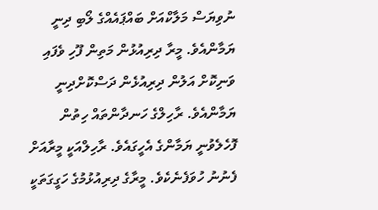ނުވިޔަސް މަލާކްއަށް ބައްޕައެއްގެ ލޯބި ދިނީ ޔަމާންއެވެ. މީރާ ދިރިއުޅުން މަތިން ފޫހި ވެފައި ވަނިކޮށް އަލުން ދިރިއުޅެން ދަސްކޮށްދިނީ ޔަމާންއެވެ. ރާހިލްގެ ހަނދާންތައް ހިތުން ފޮހެލެވުނީ ޔަމާންގެ އެހީގައެވެ. ރާހިލްއަކީ މީރާއަށް ފެނުނު ހުވަފެނެކެވެ. މީރާގެ ދިރިއުޅުމުގެ ހަގީގަތަކީ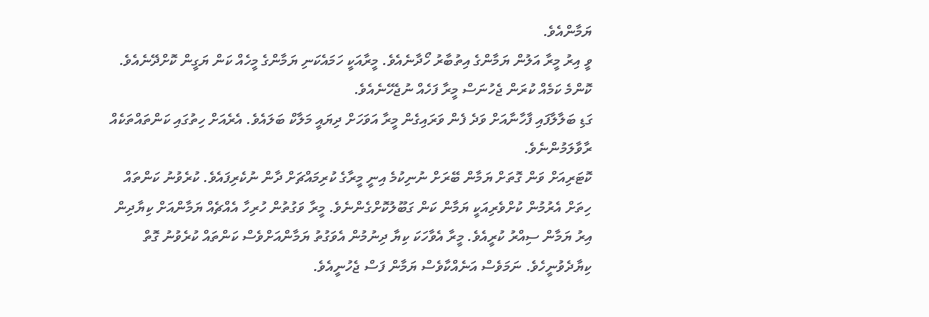ޔަމާންއެވެ.
ވީ އިރު މީރާ އަލުން ޔަމާންގެ އިތުބާރު ހޯދާނެއެވެ. މީރާއަކީ ހަމައެކަނި ޔަމާންގެ މީހެއް ކަން ޔަގީން ކޮށްދޭނެއެވެ. ކޮންމެ ކަމެއް ކުރަން ޖެހުނަސް މީރާ ފަހެއް ނުޖެހޭނެއެވެ.
ގަޑި ބަލާލާފައި ފާހާނާއަށް ވަދެ ފެން ވަރައިގެން މީރާ އަވަހަށް ދިޔައީ މަލާކް ބަލައެވެ. އެރެއަށް ހިތުގައި ކަންތައްތަކެއް ރާވާލަމުންނެވެ.
ކޮޓަރިއަށް ވަން ގޮތަށް ޔަމާން ބޭރަށް ނުނިކުމެ އިނީ މީރާގެ ކުރިމައްޗަށް ދާން ނުކެރިފައެވެ. ކުރެވުނު ކަންތައް ހިތަށް އެރުމުން ކުށްވެރިއަކީ ޔަމާން ކަން ގަބޫލުކޮށްގެންނެވެ. މީރާ ވަގުތުން ހުރިހާ އެއްޗެއް ޔަމާންއަށް ކިޔާދިން އިރު ޔަމާން ސިއްރު ކުރީއެވެ. މީރާ އެވާހަކަ ކިޔާ ދިނުމުން އެވަގުތު ޔަމާންއަށްވެސް ކަންތައް ކުރެވުނު ގޮތް ކިޔާދެވުނީހެވެ. ނަމަވެސް އަނެއްކާވެސް ޔަމާން ފަސް ޖެހުނީއެވެ.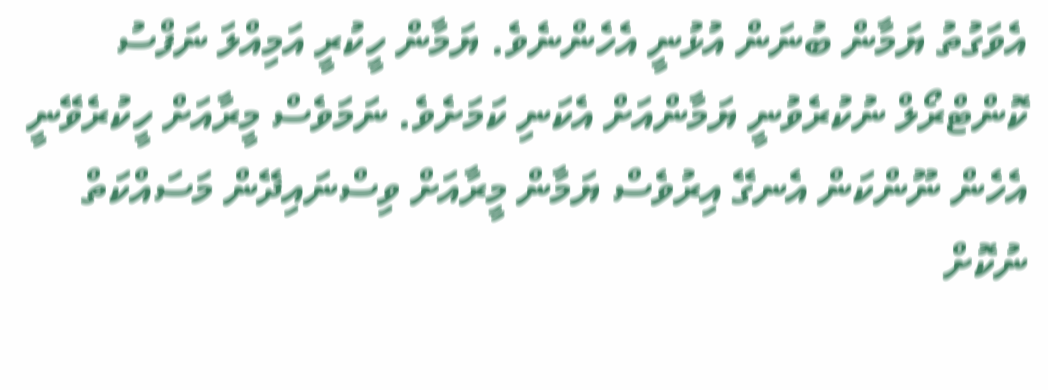އެވަގުތު ޔަމާން ބުނަން އުޅުނީ އެހެންނެވެ. ޔަމާން ހީކުރީ އަމިއްލަ ނަފްސު ކޮންޓްރޯލް ނުކުރެވުނީ ޔަމާންއަށް އެކަނި ކަމަށެވެ. ނަމަވެސް މީރާއަށް ހީކުރެވޭނީ އެހެން ނޫންކަން އެނގޭ އިރުވެސް ޔަމާން މީރާއަށް ވިސްނައިދޭން މަސައްކަތް ނުކޮށް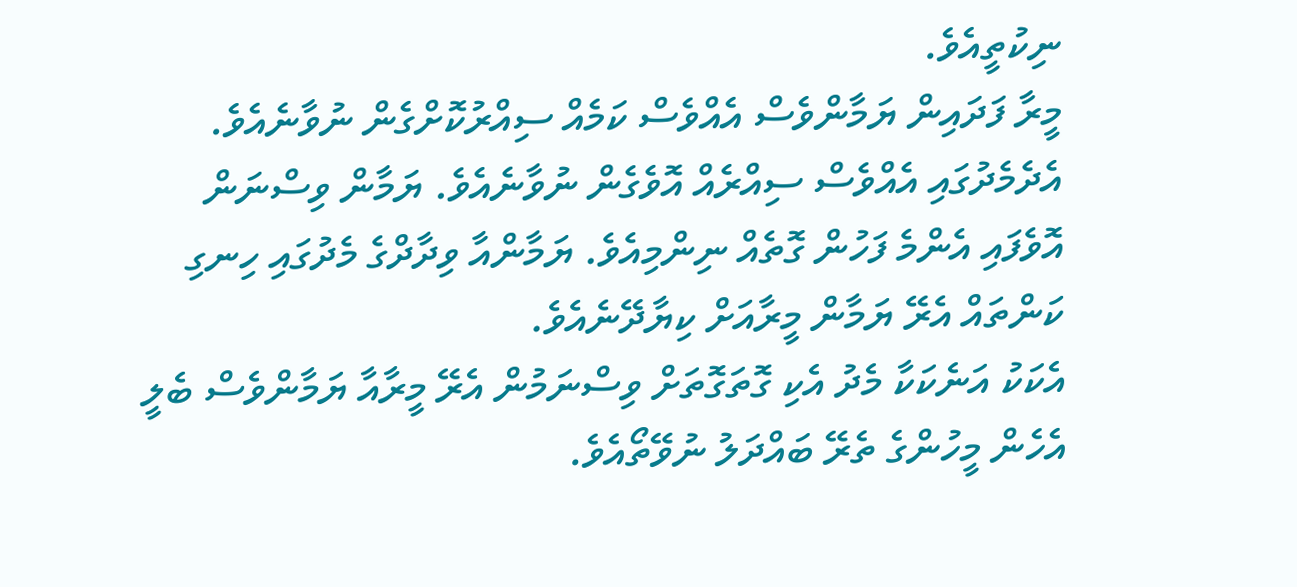ނިކުތީއެވެ.
މީރާ ފަދައިން ޔަމާންވެސް އެއްވެސް ކަމެއް ސިއްރުކޮށްގެން ނުވާނެއެވެ. އެދެމެދުގައި އެއްވެސް ސިއްރެއް އޮވެގެން ނުވާނެއެވެ. ޔަމާން ވިސްނަން އޮވެފައި އެންމެ ފަހުން ގޮތެއް ނިންމިއެވެ. ޔަމާންއާ ވިދާދްގެ މެދުގައި ހިނގި ކަންތައް އެރޭ ޔަމާން މީރާއަށް ކިޔާދޭނެއެވެ.
އެކަކު އަނެކަކާ މެދު އެކި ގޮތަގޮތަށް ވިސްނަމުން އެރޭ މީރާއާ ޔަމާންވެސް ބެލީ އެހެން މީހުންގެ ތެރޭ ބައްދަލު ނުވޭތޯއެވެ.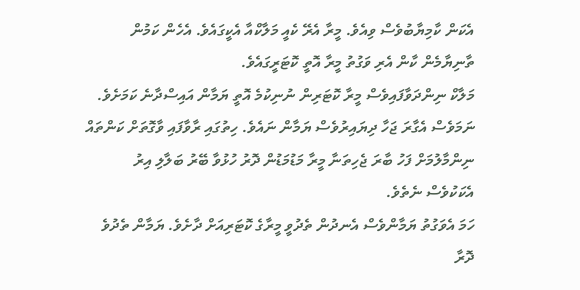އެކަން ކާމިޔާބުވެސް ވިއެވެ. މީރާ އެރޭ ކެއީ މަލާކްއާ އެކީގައެވެ. އެހެން ކަމުން ތާނިޔާމެން ކާން އެރި ވަގުތު މީރާ އޮތީ ކޮޓަރީގައެވެ.
މަލާކް ނިންދަވާފައިވެސް މީރާ ކޮޓަރިން ނުނިކުމެ އޮތީ ޔަމާން އައިސްދާނެ ކަމަށެވެ. ނަމަވެސް އެގާރަ ޖަހާ ދިޔައިރުވެސް ޔަމާން ނައެވެ. ހިތުގައި ރާވާފައި ވާގޮތަށް ކަންތައް ނިންމާލުމަށް ފަހު ބާރަ ޖެހިތަނާ މީރާ މަޑުމަޑުން ދޮރު ހުޅުވާ ބޭރު ބަލާލި އިރު އެކަކުވެސް ނެތެވެ.
ހަމަ އެވަގުތު ޔަމާންވެސް އެނދުން ތެދުވީ މީރާގެ ކޮޓަރިއަށް ދާށެވެ. ޔަމާން ތެދުވެ ދޮރާ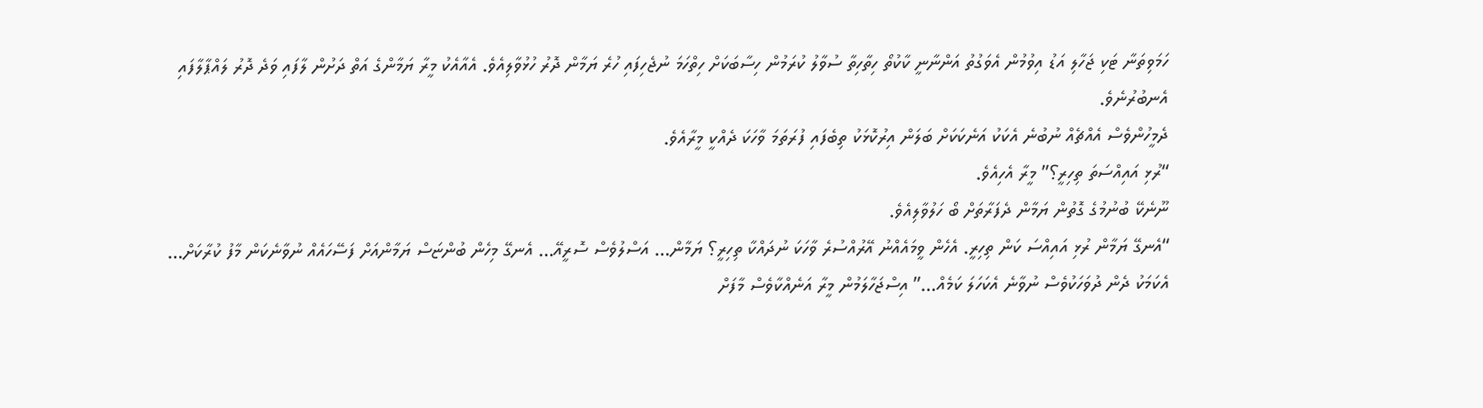ހަމަވިތަނާ ޓަކި ޖަހާލި އަޑު އިވުމުން އެވަގުތު އަންނާނީ ކާކުތޯ ހިތާހިތާ ސުވާލު ކުރަމުން ހިސާބަކަށް ހިތްހަމަ ނުޖެހިފައި ހުރެ ޔަމާން ދޮރު ހުޅުވާލިއެވެ. އެއާއެކު މީރާ ޔަމާންގެ އަތް ދަށުން ލާފައި ވަދެ ދޮރު ލައްޕާލާފައި އެނބުރުނެވެ.
ދެމީހުންވެސް އެއްޗެއް ނުބުނެ އެކަކު އަނެކަކަށް ބަލަން އިރުކޮޅަކު ތިބެފައި ފުރަތަމަ ވާހަކަ ދެއްކީ މީރާއެވެ.
“ރުޅި އައިއްސަތަ ތިހިރީ؟” މީރާ އެހިއެވެ.
ނޫނެކޭ ބުނުމުގެ ގޮތުން ޔަމާން ދެފަރާތަށް ބޯ ހަލުވާލިއެވެ.
“އެނގޭ ޔަމާން ރުޅި އައިއްސަ ކަން ތިހިރީ. އެހެން ވީމައެއްނު އޭރުއްސުރެ ވާހަކަ ނުދައްކާ ތިހިރީ؟ ޔަމާން… އަސްލުވެސް ސޮރީއޭ… އެނގޭ މިހެން ބުންޏަސް ޔަމާންއަށް ފަސޭހައެއް ނުވާނެކަން މާފު ކުރާކަށް… އެކަމަކު ދެން ދުވަހަކުވެސް ނުވާނެ އެކަހަލަ ކަމެއް…” އިސްޖަހާލަމުން މީރާ އަނެއްކާވެސް މާފަށް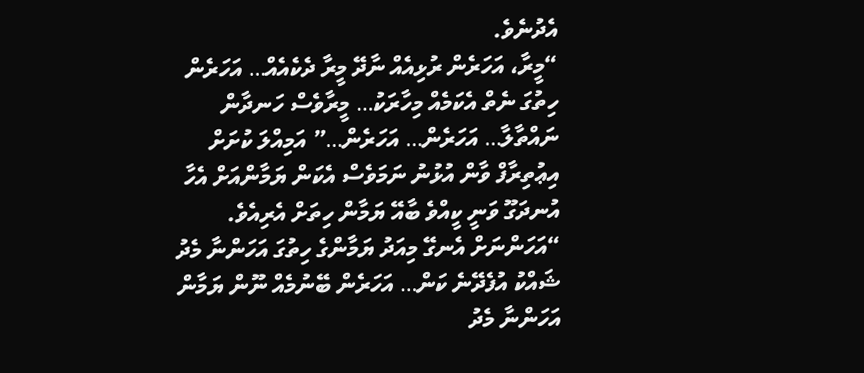އެދުނެވެ.
“މީރާ، އަހަރެން ރުޅިއެއް ނާދޭ މީރާ ދެކެއެއް… އަހަރެން ހިތުގަ ނެތް އެކަމެއް މިހާރަކު… މީރާވެސް ހަނދާން ނައްތާލާ… އަހަރެން… އަހަރެން…” އަމިއްލަ ކުށަށް އިޢުތިރާފް ވާން އުޅުނު ނަމަވެސް އެކަން ޔަމާންއަށް އެހާ އުނދަގޫ ވަނީ ކީއްވެ ބާއޭ ޔަމާން ހިތަށް އެރިއެވެ.
“އަހަންނަށް އެނގޭ މިއަދު ޔަމާންގެ ހިތުގަ އަހަންނާ މެދު ޝައްކު އުފެދޭނެ ކަން… އަހަރެން ބޭނުމެއް ނޫން ޔަމާން އަހަންނާ މެދު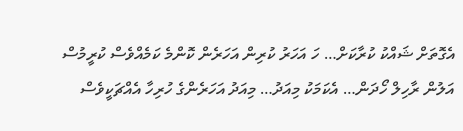އެގޮތަށް ޝައްކު ކުރާކަށް… ހަ އަހަރު ކުރިން އަހަރެން ކޮންމެ ކަމެއްވެސް ކުރީމުސް އަލުން ރާހިލް ހޯދަން… އެކަމަކު މިއަދު… މިއަދު އަހަރެންގެ ހުރިހާ އެއްޗަކީވެސް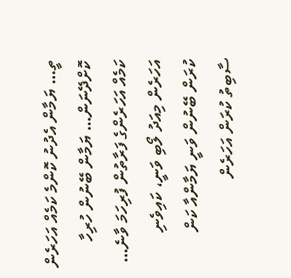ތީ… ޔަމާން އެދުނު ކޮންމެ ކަމެއް އަހަރެން ކޮށްދޭނަން… ޔަމާން ބޭނުން ހުރިހާ ކަމެއް އަހަރެންގެ ފަރާތުން ފުރިހަމަ ވާނެ… އަހަރެން މިއަދު ލޯބި ވަނީ، ކައިވެނި ކުރަން ބޭނުން ވަނީ ޔަމާންއާ ކަން ސާބިތު ކުރަން އަހަރެން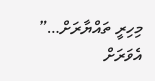މިހިރީ ތައްޔާރަށް…” އެވަރަށް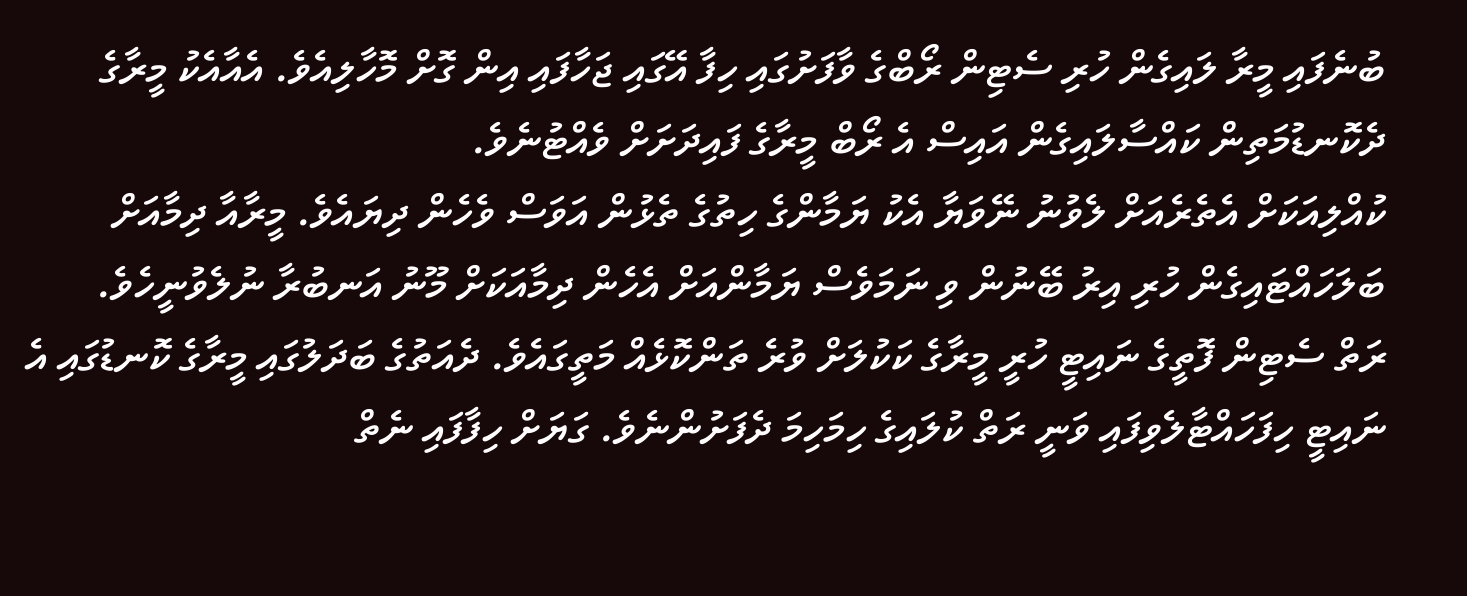ބުނެފައި މީރާ ލައިގެން ހުރި ސެޓިން ރޯބްގެ ވާފަށުގައި ހިފާ އޭގައި ޖަހާފައި އިން ގޮށް މޮހާލިއެވެ. އެއާއެކު މީރާގެ ދެކޮނޑުމަތިން ކައްސާލައިގެން އައިސް އެ ރޯބް މީރާގެ ފައިދަށަށް ވެއްޓުނެވެ.
ކުއްލިއަކަށް އެތެރެއަށް ލެވުނު ނޭވަޔާ އެކު ޔަމާންގެ ހިތުގެ ތެޅުން އަވަސް ވެހެން ދިޔައެވެ. މީރާއާ ދިމާއަށް ބަލަހައްޓައިގެން ހުރި އިރު ބޭނުން ވި ނަމަވެސް ޔަމާންއަށް އެހެން ދިމާއަކަށް މޫނު އަނބުރާ ނުލެވުނީހެވެ.
ރަތް ސެޓިން ފޮތީގެ ނައިޓީ ހުރީ މީރާގެ ކަކުލަށް ވުރެ ތަންކޮޅެއް މަތީގައެވެ. ދެއަތުގެ ބަދަލުގައި މީރާގެ ކޮނޑުގައި އެ ނައިޓީ ހިފަހައްޓާލެވިފައި ވަނީ ރަތް ކުލައިގެ ހިމަހިމަ ދެފަށުންނެވެ. ގަޔަށް ހިފާފައި ނެތް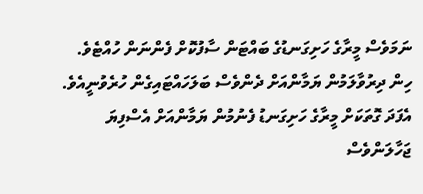ނަމަވެސް މީރާގެ ހަށިގަނޑުގެ ބައްޓަން ސާފުކޮށް ފެންނަން ހުއްޓެވެ.
ހިން ދިރުވާލަމުން ޔަމާންއަށް ދެންވެސް ބަލަހައްޓައިގެން ހުރެވުނީއެވެ. އެފަދަ ގޮތަކަށް މީރާގެ ހަށިގަނޑު ފެނުމުން ޔަމާންއަށް އެސްފިޔަ ޖަހާލަންވެސް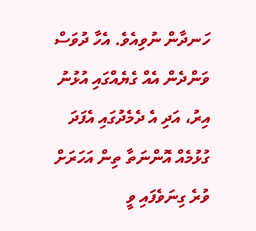ހަނދާން ނުވިއެވެ. އެހާ ދުވަސް ވަންދެން އެއް ގެޔެއްގައި އުޅުނު އިރު، އަދި އެ ދެމެދުގައި އެފަދަ ގުޅުމެއް އޮންނަތާ ތިން އަހަރަށް ވުރެ ގިނަވެފައި ވީ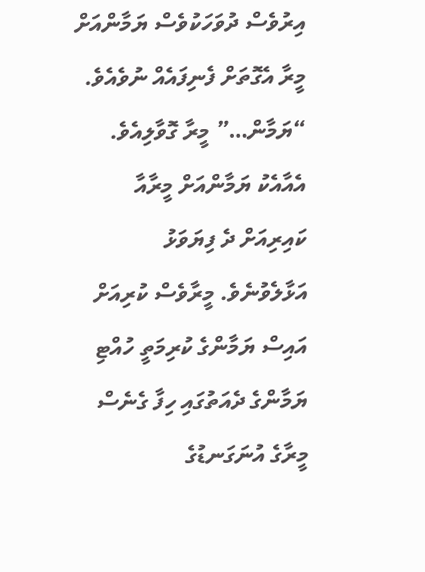އިރުވެސް ދުވަހަކުވެސް ޔަމާންއަށް މީރާ އެގޮތަށް ފެނިފައެއް ނުވެއެވެ.
“ޔަމާން…” މީރާ ގޮވާލިއެވެ. އެއާއެކު ޔަމާންއަށް މީރާއާ ކައިރިއަށް ދެ ފިޔަވަޅު އަޅާލެވުނެވެ. މީރާވެސް ކުރިއަށް އައިސް ޔަމާންގެ ކުރިމަތީ ހުއްޓި ޔަމާންގެ ދެއަތުގައި ހިފާ ގެނެސް މީރާގެ އުނަގަނޑުގެ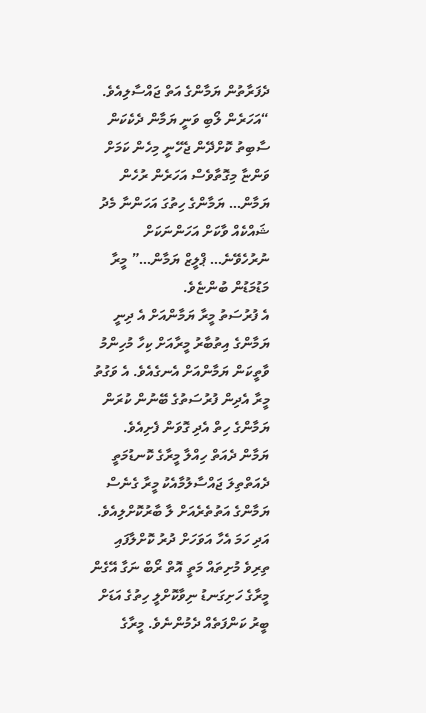ދެފަރާތުން ޔަމާންގެ އަތް ޖައްސާލިއެވެ.
“އަހަރެން ލޯބި ވަނީ ޔަމާން ދެކެކަން ސާބިތު ކޮށްދޭން ޖެހޭނީ މިހެން ކަމަށް ވަންޏާ މިގޮތާވެސް އަހަރެން ރުހެން ޔަމާން… ޔަމާންގެ ހިތުގަ އަހަންނާ މެދު ޝައްކެއް ވާކަށް އަހަންނަކަށް ނުރުހެވޭނެ… ޕްލީޒް ޔަމާން…” މީރާ މަޑުމަޑުން ބުންޏެވެ.
އެ ފުރުސަތު މީރާ ޔަމާންއަށް އެ ދިނީ ޔަމާންގެ އިތުބާރު މީރާއަށް ކިހާ މުހިންމު ވާތީކަން ޔަމާންއަށް އެނގެއެވެ. އެ ވަގުތު މީރާ އެދިން ފުރުސަތުގެ ބޭނުން ކުރަން ޔަމާންގެ ހިތް އެދި ގޮވަން ފެށިއެވެ.
ޔަމާން ދެއަތް ހިއްލާ މީރާގެ ކޮނޑުމަތީ ދެއަތްތިލަ ޖައްސާލުމާއެކު މީރާ ގެނެސް ޔަމާންގެ އަތުތެރެއަށް ލާ ބާރުކޮށްލިއެވެ. އަދި ހަމަ އެހާ އަވަހަށް ދުރު ކޮށްލާފައި ތިރިވެ މުށިތައް މަތީ އޮތް ރޯބް ނަގާ އޭގެން މީރާގެ ހަށިގަނޑު ނިވާކޮށްލީ ހިތުގެ އަޑަށް ބީރު ކަންފަތެއް ދެމުންނެވެ. މީރާގެ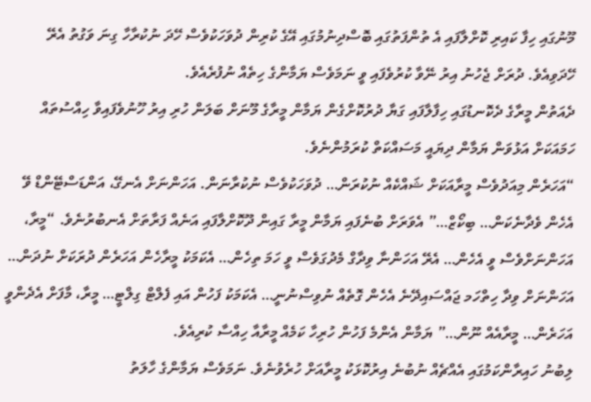މޫނުގައި ހިފާ ކައިރި ކޮށްލާފައި އެ ތުންފަތުގައި ބޮސްދިނުމުގައި އޭގެ ކުރިން ދުވަހަކުވެސް ހޭދަ ނުކުރާހާ ގިނަ ވަގުތު އެރޭ ހޭދަވިއެވެ. ދުރަށް ޖެހުނު އިރު ނޭވާ ކުރުވެފައި ވީ ނަމަވެސް ޔަމާންގެ ހިތެއް ނުފުރެއެވެ.
ދެއަތުން މީރާގެ ދެކޮނޑުގައި ހިފާލާފައި ގަޔާ ދުރުކޮށްގެން ޔަމާން މީރާގެ މޫނަށް ބަލަން ހުރި އިރު ހޫނުވެފައިވާ ހިއްސުތައް ހަމައަކަށް އަޅުވަން ޔަމާން ދިޔައީ މަސައްކަތް ކުރަމުންނެވެ.
“އަހަރެން މިއަދުވެސް މީރާއަކަށް ޝައްކެއް ނުކުރަން… ދުވަހަކުވެސް ނުކުރާނަން. އަހަންނަށް އެނގޭ، އަންޑަސްޓޭންޑް ވޭ އެހެން ވެދާނެކަން… ބިކޯޒް…” އެވަރަށް ބުނެފައި ޔަމާން މީރާ ގައިން ދޫކޮށްލާފައި އަނެއް ފަރާތަށް އެނބުރުނެވެ. “މީރާ، އަހަންނަށްވެސް ވީ އެހެން… އެރޭ އަހަންނާ ވިދާގް މެދުގަވެސް ވީ ހަމަ ތިހެން… އެކަމަކު މީރާހެން އަހަރެން ދުރަކަށް ނުދަން… އަހަންނަށް ވިދާ ހިތްހަމ ޖައްސައިދޭނެ އެހެން ގޮތެއް ނުވިސްނުނީ… އެކަމަކު ފަހުން އައި ފެލްޓް ގިލްޓީ… މީރާ، މާފަށް އެދެންވީ އަހަރެން… މީރާއެއް ނޫން…” ޔަމާން އެންމެ ފަހުން ހުރިހާ ކަމެއް މީރާއާ ހިއްސާ ކުރިއެވެ.
ލިބުނު ހައިރާންކަމުގައި އެއްޗެއް ނުބުނެ އިރުކޮޅަކު މީރާއަށް ހުރެވުނެވެ. ނަމަވެސް ޔަމާންގެ ހާލަތު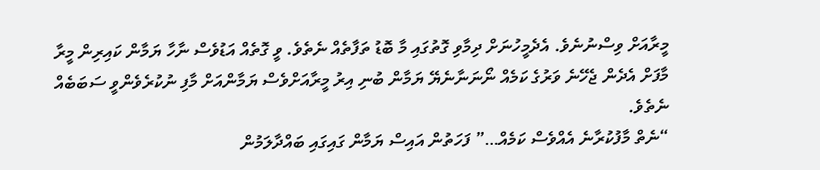މީރާއަށް ވިސްނުނެވެ. އެދެމީހުނަށް ދިމާވި ގޮތުގައި މާ ބޮޑު ތަފާތެއް ނެތެވެ. ވީ ގޮތެއް އަޑުވެސް ނާހާ ޔަމާން ކައިރިން މީރާ މާފަށް އެދެން ޖެހޭނެ ވަރުގެ ކަމެއް ނޯނަނާނެޔޭ ޔަމާން ބުނި އިރު މީރާއަށްވެސް ޔަމާންއަށް މާފި ނުކުރެވެންވީ ސަބަބެއް ނެތެވެ.
“ނެތް މާފުކުރާނެ އެއްވެސް ކަމެއް…” ފަހަތުން އައިސް ޔަމާން ގައިގައި ބައްދާލަމުން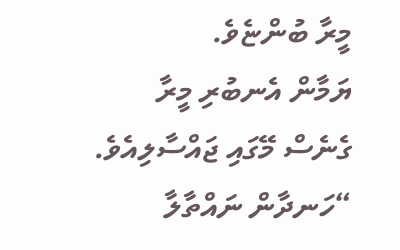މީރާ ބުންޏެވެ.
ޔަމާން އެނބުރި މީރާ ގެނެސް މޭގައި ޖައްސާލިއެވެ.
“ހަނދާން ނައްތާލާ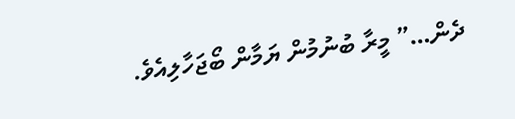ދެން…” މީރާ ބުނުމުން ޔަމާން ބޯޖަހާލިއެވެ.